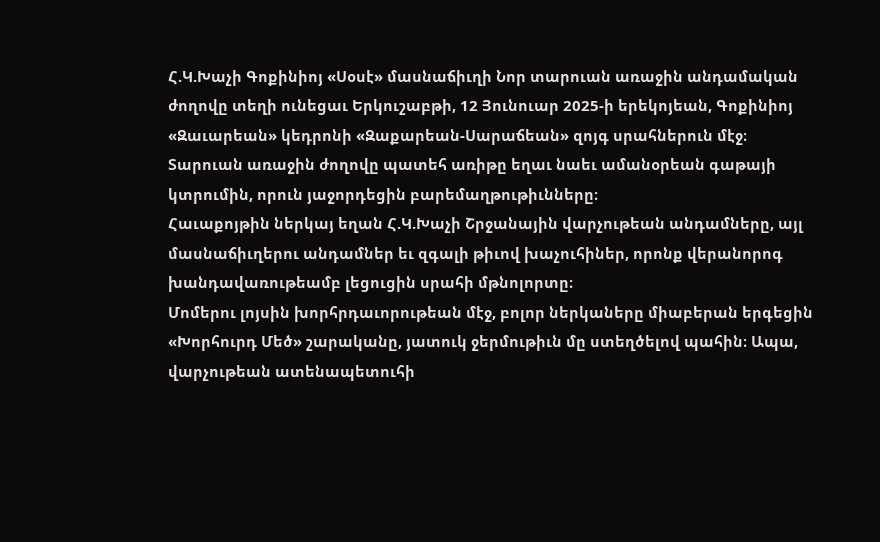Հ.Կ.Խաչի Գոքինիոյ «Սօսէ» մասնաճիւղի Նոր տարուան առաջին անդամական ժողովը տեղի ունեցաւ Երկուշաբթի, 12 Յունուար 2025-ի երեկոյեան, Գոքինիոյ «Զաւարեան» կեդրոնի «Զաքարեան-Սարաճեան» զոյգ սրահներուն մէջ։
Տարուան առաջին ժողովը պատեհ առիթը եղաւ նաեւ ամանօրեան գաթայի կտրումին, որուն յաջորդեցին բարեմաղթութիւնները։
Հաւաքոյթին ներկայ եղան Հ.Կ.Խաչի Շրջանային վարչութեան անդամները, այլ մասնաճիւղերու անդամներ եւ զգալի թիւով խաչուհիներ, որոնք վերանորոգ խանդավառութեամբ լեցուցին սրահի մթնոլորտը։
Մոմերու լոյսին խորհրդաւորութեան մէջ, բոլոր ներկաները միաբերան երգեցին «Խորհուրդ Մեծ» շարականը, յատուկ ջերմութիւն մը ստեղծելով պահին։ Ապա, վարչութեան ատենապետուհի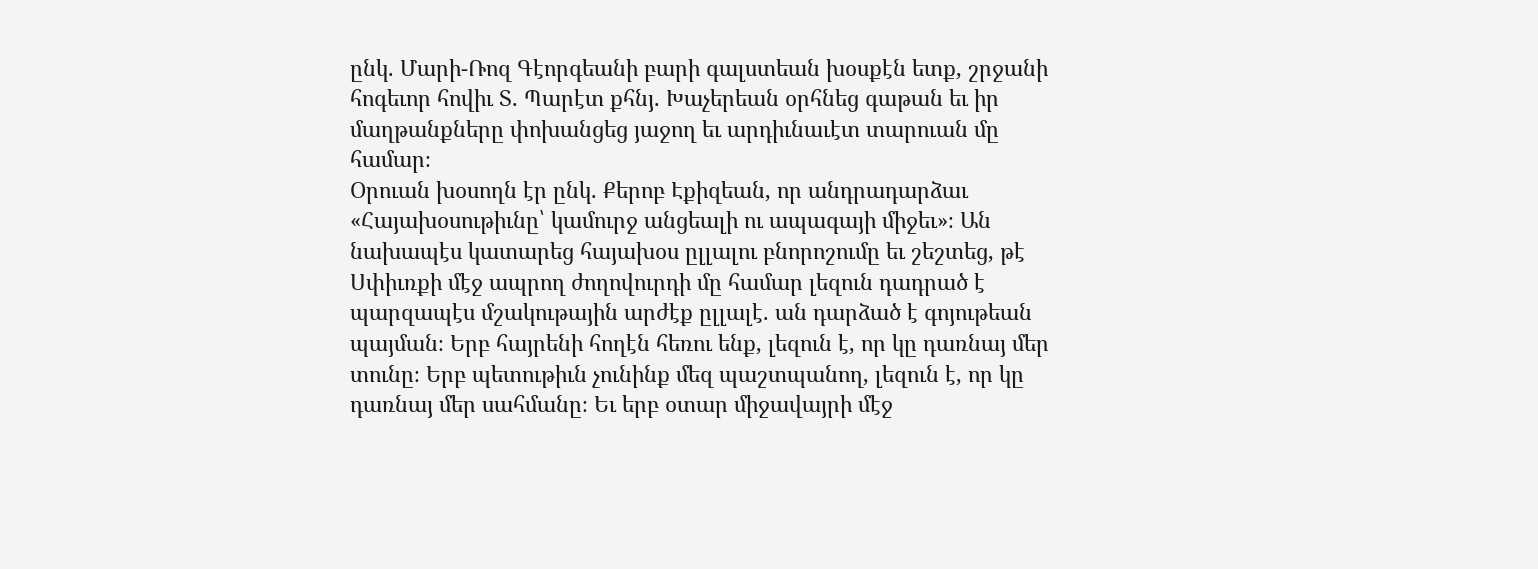ընկ. Մարի-Ռոզ Գէորգեանի բարի գալստեան խօսքէն ետք, շրջանի հոգեւոր հովիւ Տ. Պարէտ քհնյ. Խաչերեան օրհնեց գաթան եւ իր մաղթանքները փոխանցեց յաջող եւ արդիւնաւէտ տարուան մը համար։
Օրուան խօսողն էր ընկ. Քերոբ Էքիզեան, որ անդրադարձաւ «Հայախօսութիւնը՝ կամուրջ անցեալի ու ապագայի միջեւ»։ Ան նախապէս կատարեց հայախօս ըլլալու բնորոշումը եւ շեշտեց, թէ Սփիւռքի մէջ ապրող ժողովուրդի մը համար լեզուն դադրած է պարզապէս մշակութային արժէք ըլլալէ. ան դարձած է գոյութեան պայման։ Երբ հայրենի հողէն հեռու ենք, լեզուն է, որ կը դառնայ մեր տունը։ Երբ պետութիւն չունինք մեզ պաշտպանող, լեզուն է, որ կը դառնայ մեր սահմանը։ Եւ երբ օտար միջավայրի մէջ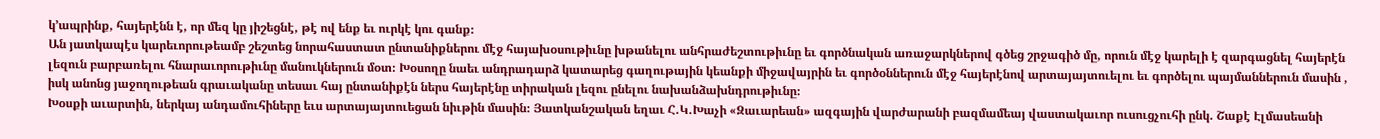կ՚ապրինք, հայերէնն է, որ մեզ կը յիշեցնէ, թէ ով ենք եւ ուրկէ կու գանք։
Ան յատկապէս կարեւորութեամբ շեշտեց նորահաստատ ընտանիքներու մէջ հայախօսութիւնը խթանելու անհրաժեշտութիւնը եւ գործնական առաջարկներով գծեց շրջագիծ մը, որուն մէջ կարելի է զարգացնել հայերէն լեզուն բարբառելու հնարաւորութիւնը մանուկներուն մօտ։ Խօսողը նաեւ անդրադարձ կատարեց գաղութային կեանքի միջավայրին եւ գործօններուն մէջ հայերէնով արտայայտուելու եւ գործելու պայմաններուն մասին , իսկ անոնց յաջողութեան գրաւականը տեսաւ հայ ընտանիքէն ներս հայերէնը տիրական լեզու ընելու նախանձախնդրութիւնը։
Խօսքի աւարտին, ներկայ անդամուհիները եւս արտայայտուեցան նիւթին մասին։ Յատկանշական եղաւ Հ.Կ.Խաչի «Զաւարեան» ազգային վարժարանի բազմամեայ վաստակաւոր ուսուցչուհի ընկ. Շաքէ Էլմասեանի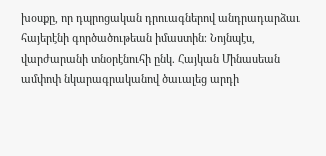խօսքը, որ դպրոցական դրուագներով անդրադարձաւ հայերէնի գործածութեան իմաստին։ Նոյնպէս, վարժարանի տնօրէնուհի ընկ. Հայկան Մինասեան ամփոփ նկարագրականով ծաւալեց արդի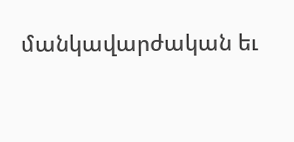մանկավարժական եւ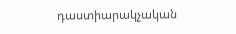դաստիարակչական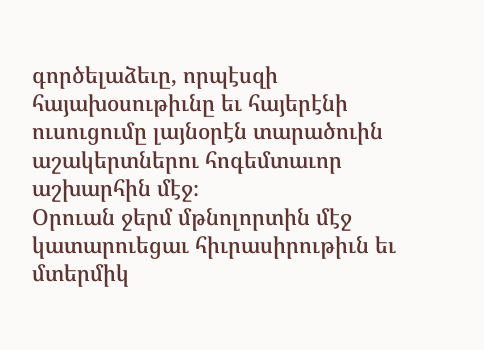գործելաձեւը, որպէսզի հայախօսութիւնը եւ հայերէնի ուսուցումը լայնօրէն տարածուին աշակերտներու հոգեմտաւոր աշխարհին մէջ։
Օրուան ջերմ մթնոլորտին մէջ կատարուեցաւ հիւրասիրութիւն եւ մտերմիկ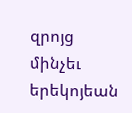զրոյց մինչեւ երեկոյեան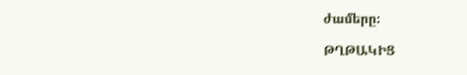ժամերը։

ԹՂԹԱԿԻՑ